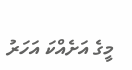މީގެ އަށެއްކަ އަހަރު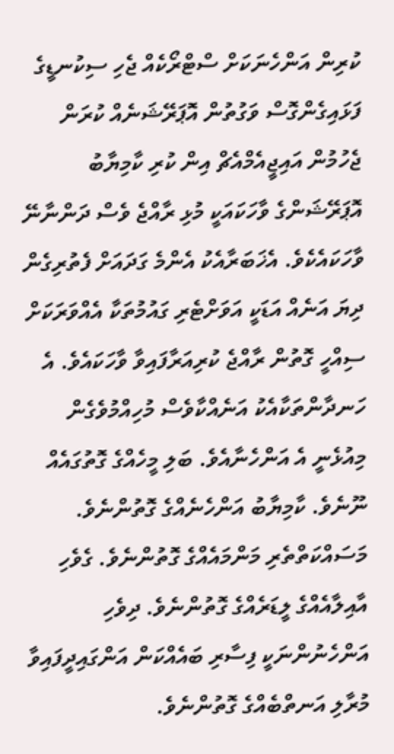ކުރިން އަންހެނަކަށް ސްޓްރޯކެއް ޖެހި ސިކުނޑީގެ ފަޅައިގެންގޮސް ވަގުތުން އޮޕަރޭޝަނެއް ކުރަން ޖެހުމުން އައިޖީއެމްއެޗް އިން ކުރި ކާމިޔާބު އޮޕަރޭޝަންގެ ވާހަކައަކީ މުޅި ރާއްޖެ ވެސް ދަންނާނޭ ވާހަކައެކެވެ. އެޚަބަރާއެކު އެންމެ ގަދައަށް ފެތުރިގެން ދިޔަ އަނެއް އަޑަކީ އަވަށްޓެރި ގައުމުތަކާ އެއްވަރަކަށް ސިއްހީ ގޮތުން ރާއްޖެ ކުރިއަރާފައިވާ ވާހަކައެވެ. އެ ހަނދާންތަކާއެކު އަނެއްކާވެސް މުހިއްމުވެގެން މިއުޅެނީ އެ އަންހެނާއެވެ. ބަލި މީހެއްގެ ގޮތުގައެއް ނޫނެވެ. ކާމިޔާބު އަންހެނެއްގެ ގޮތުންނެވެ. މަސައްކަތްތެރި މަންމައެއްގެ ގޮތުންނެވެ. ގެވެހި އާއިލާއެއްގެ ލީޑަރެއްގެ ގޮތުންނެވެ. ދިވެހި އަންހެނުންނަކީ ފިސާރި ބައެއްކަން އަންގައިދީފައިވާ މުރާލި އަނތްބެއްގެ ގޮތުންނެވެ.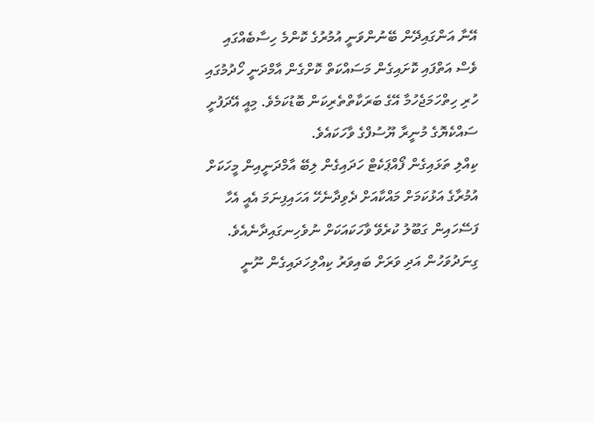އޭނާ އަންގައިދޭން ބޭނުންވަނީ އުމުރުގެ ކޮންމެ ހިސާބެއްގައި ވެސް އަތްފައި ކޮށައިގެން މަސައްކަތް ކޮށްގެން އާމްދަނީ ހޯދުމުގައި ހުރި ހިތްހަމަޖެހުމާ އޭގެ ބަރަކާތްތެރިކަން ބޮޑުކަމެވެ. މިއީ އޭދަފުށީ ސައްކެޔޮގެ މުނީރާ ޔޫސުފްގެ ވާހަކައެވެ.
ކިއްލި ތަޅައިގެން ފޯއްޕަކެޓް ހަދައިގެން ލިބޭ އާމްދަނީއިން މީހަކަށް އުމުރާގެ އަޅުކަމަށް މައްކާއަށް ދެވިދާނެހޭ އަހައިފިނަމަ އެއީ އެހާ ފަސޭހައިން ގަބޫލު ކުރެވޭ ވާހަކައަކަށް ނުވެހިނގައިދާނެއެވެ. ގިނަދުވަހުން އަދި ވަރަށް ބައިވަރު ކިއްލިހަދައިގެން ނޫނީ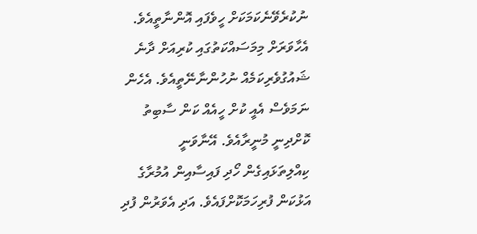ނުކުރެވޭނެކަމަކަށް ހީވެފައި އޮންނާތީއެވެ. އެހާވަރަށް މިމަސައްކަތުގައި ކުރިއަށް ދާނެ ޝައުގުވެރިކަމެއް ނުހުންނާނޭތީއެވެ. އެހެން ނަމަވެސް އެއީ ކުށް ހީއެއް ކަން ސާބިތު ކޮށްދިނީ މުނީރާއެވެ. އޭނާވަނީ ކިއްލިތަޅައިގެން ހޯދި ފައިސާއިން އުމުރާގެ އަޅުކަން ފުރިހަމަކޮށްފައެވެ. އަދި އެވަރުން ފުދި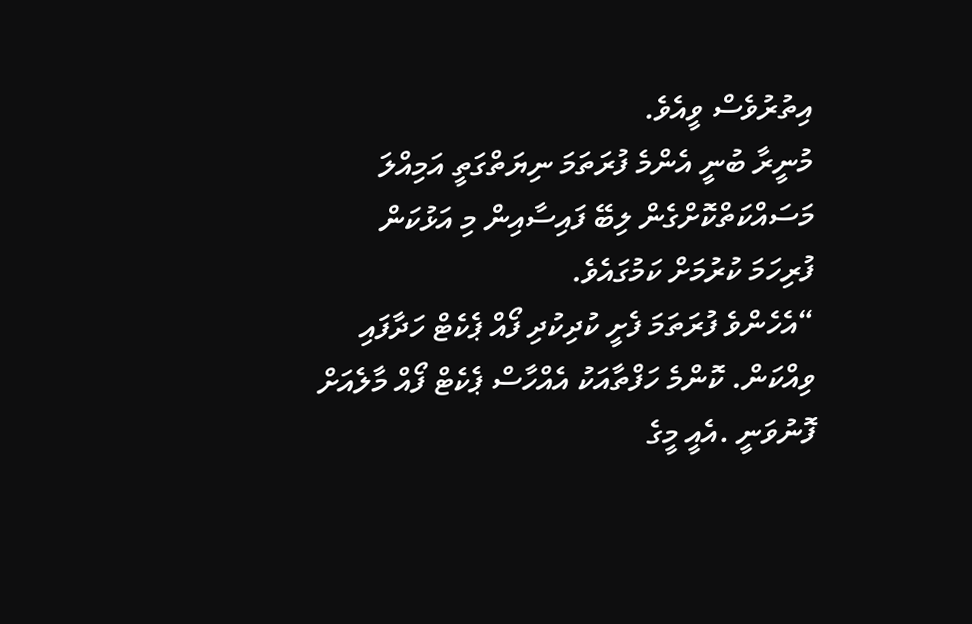އިތުރުވެސް ވީއެވެ.
މުނީރާ ބުނީ އެންމެ ފުރަތަމަ ނިޔަތްގަތީ އަމިއްލަ މަސައްކަތްކޮށްގެން ލިބޭ ފައިސާއިން މި އަޅުކަން ފުރިހަމަ ކުރުމަށް ކަމުގައެވެ.
“އެހެންވެ ފުރަތަމަ ފެށީ ކުދިކުދި ފޯއް ޕެކެޓް ހަދާފައި ވިއްކަން. ކޮންމެ ހަފްތާއަކު އެއްހާސް ޕެކެޓް ފޯއް މާލެއަށް ފޮނުވަނީ .އެއީ މީގެ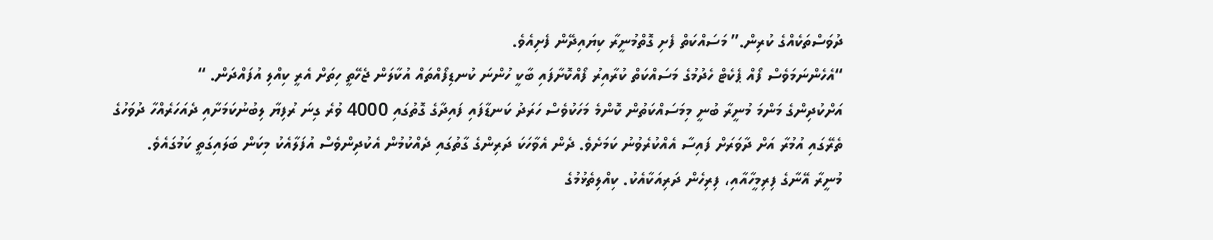ދުވަސްތަކެއްގެ ކުރިން.” މަސައްކަތް ފެށި ގޮތްމުނީރާ ކިޔައިދޭން ފެށިއެވެ.
“އެހެންނަމަވެސް ފޯއް ޕެކެޓް ހެދުމުގެ މަސައްކަތް ކުރާއިރު ފޯއްކޮށާފައި ބާކީ ހުންނަ ކުނޑިފޯއްތައް އުކާލަން ޖެހޭތީ ހިތަށް އެރީ ކިއްލި އުފައްދަން. “
އަށްކުދިންގެ މަންމަ މުނީރާ ބުނީ މިމަސައްކަތުން ކޮންމެ މަހަކުވެސް ހަރަދު ކަނޑާފައި ފައިދާގެ ގޮތުގައި 4000 ވުރެ ގިނަ ރުފިޔާ ލިބުނުކަމަށާއި ދެއަހަރެއްހާ ދުވަހުގެ ތެރޭގައި އުމުރާ އަށް ދާވަރަށް ފައިސާ އެއްކުރެވުނު ކަމަށެވެ. ދެން އެވާހަކަ ދަރިންގެ ގާތުގައި ދެއްކުމުން އެކުދިންވެސް އުފަލާއެކު މިކަން ބަލައިގަތީ ކަމުގައެވެ.
މުނީރާ އޭނާގެ ފިރިމީހާއާއި، ފިރިހެން ދަރިއަކާއެކު. ކިއްލިތެޅުމުގެ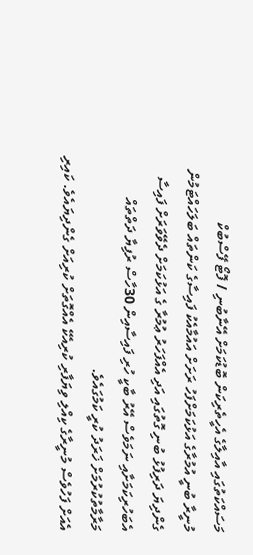މަސައްކަތުގައި އާއިލާގެ އެހީތެރިކަން ބޮޑުކަމަށް އޭނާބުނި / ފޮޓޯ ފޭސްބުކް
މުނީރާ ބުނީ އުމުރާގެ އަޅުކަމަށްފަހު ރަށަށް އައުމާއެކު ފައިސާގެ ކަންތައް ބަލަހައްޓަމުން ގެންދިޔަ ދަރިފުޅު ބުނި ގޮތުގައި އަދި އެއްފަހަރު ޢުމުރާ ގެ އަޅުކަމަށް ދެވޭވަރަށް ފައިސާ އެބަހުރިކަމަށާއި ނަމަވެސް އޭރު ބާކީ ހުރި ފައިސާއިން 30ހާސް ރުފިޔާ ދަތްތައް މަރާމާތުކުރުމަށް ޚަރަދު ކުރީ ކަމުގައެވެ.
އެއަށް ފަހުވެސް މުނީރާގެ ކިއްލި ވިޔަފާރި ކުރިއެކޭ އެއްގޮތަށް ކުރިއަށް ގެންދިޔައެވެ. ކައިރި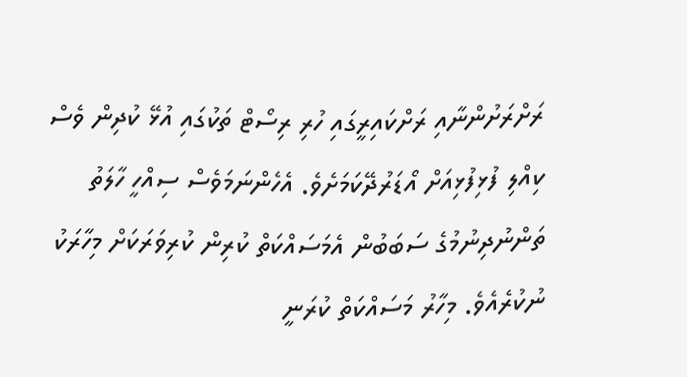ރަށްރަށުންނާއި ރަށްކައިރީގައި ހުރި ރިސޯޓް ތަކުގައި އުޅޭ ކުދިން ވެސް ކިއްލި ފުޅިފުޅިއަށް އޯޑަރުދޭކަމަށެވެ. އެހެންނަމަވެސް ސިއްހީ ހާލަތު ތަންނުދިނުމުގެ ސަބަބުން އެމަސައްކަތް ކުރިން ކުރިވަރަކަށް މިހާރަކު ނުކުރެއެވެ. މިހާރު މަސައްކަތް ކުރަނީ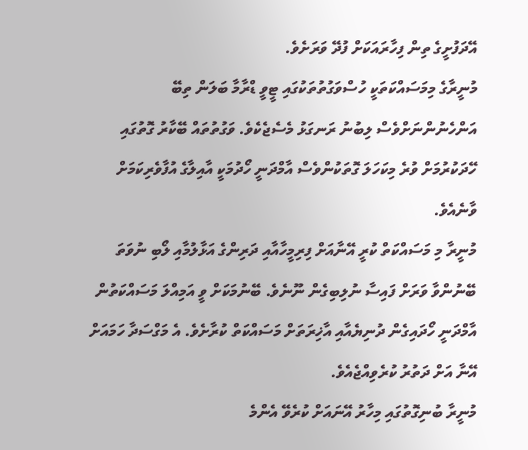އޭދަފުށީގެ ތިން ފިހާރައަކަށް ފުދޭ ވަރަށެވެ.
މުނީރާގެ މިމަސައްކަތަކީ ހުސްވަގުތުތަކުގައި ޓީވީ ޑްރާމާ ބަލަން ތިބޭ އަންހެނުންނަށްވެސް ލިބުނު ރަނގަޅު މެސެޖެކެވެ. ވަގުތުތައް ބޭކާރު ގޮތުގައި ހޭދަކުރުމަށް ވުރެ މިކަހަލަ ގޮތަކުންވެސް އާމްދަނީ ހޯދުމަކީ އާއިލާގެ އުފާވެރިކަމަށް ވާނެއެވެ.
މުނީރާ މި މަސައްކަތް ކުރީ އޭނާއަށް ފިރިމީހާއާއި ދަރިންގެ އަޅާލުމާއި ލޯބި ނުވަތަ ބޭނުންވާ ވަރަށް ފައިސާ ނުލިބިގެން ނޫނެވެ. ބޭނުމަކަށް ވީ އަމިއްލަ މަސައްކަތުން އާމްދަނީ ހޯދައިގެން ދުނިޔެއާއި އާޚިރަތަށް މަސައްކަތް ކުރާށެވެ. އެ މަގްސަދާ ހަމައަށް އޭނާ އަށް ދަތުރު ކުރެވިއްޖެއެވެ.
މުނީރާ ބުނިގޮތުގައި މިހާރު އޭނައަށް ކުރެވޭ އެންމެ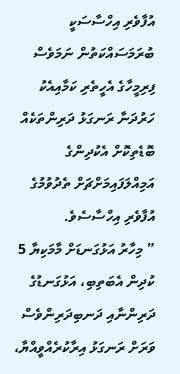އުފާވެރި އިހްސާސަކީ ބުރަމަސައްކަތުން ނަމަވެސް ފިރިމީހާގެ އެހީތެރި ކަމާއިއެކު ހަރުދަނާ ރަނގަޅު ދަރިންތަކެއް ބޮޑެތިކޮށް އެކުދިންގެ އަމިއްލަފައިމަށްޗަށް ތެދުވުމުގެ އުފާވެރި އިހްސާސެވެ.
” މިހާރު އަޅުގަނޑަށް މާމަކިޔާ 5 ކުދިން އެބަތިބި، އަޅުގަނޑުގެ ދަރިންނާއި ދަނބިދަރިންވެސް ވަރަށް ރަނގަޅު އިރާކުރެއްވީއްޔާ،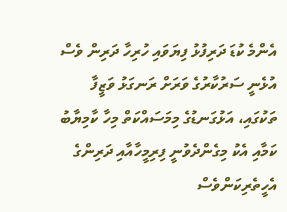އެންމެ ކުޑަ ދަރިފުޅު ފިޔަވައި ހުރިހާ ދަރިން ވެސް އުޅެނީ ސަރުކާރުގެ ވަރަށް ރަނގަޅު ވަޒީފާ ތަކުގައި، އަޅުގަނޑުގެ މިމަސައްކަތް މިހާ ކާމިޔާބު ކަމާއި އެކު މިގެންދެވުނީ ފިރިމީހާއާއި ދަރިންގެ އެހީތެރިކަންވެސް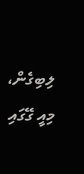ލިބިގެން، މިއީ ގޭގައި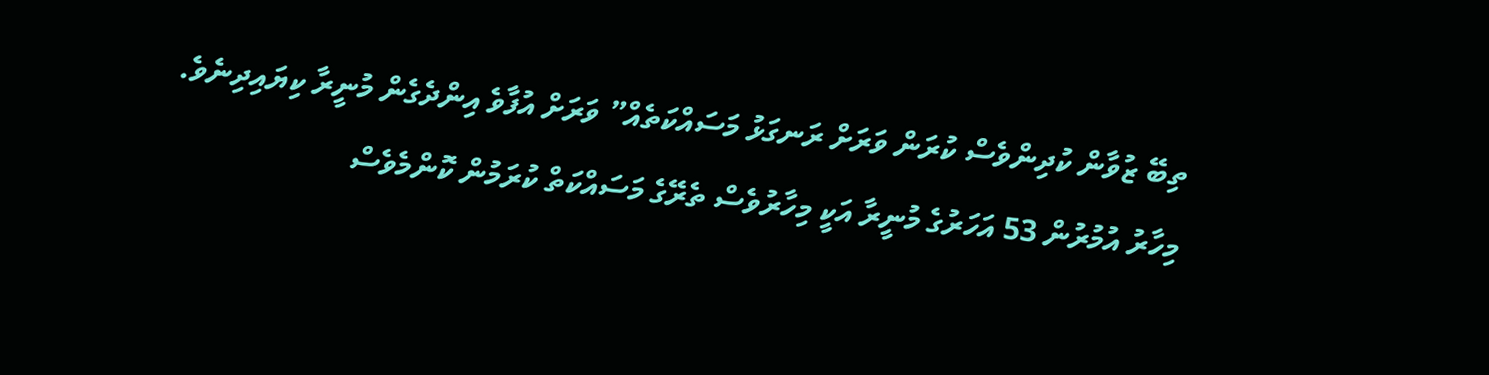ތިބޭ ޒުވާން ކުދިންވެސް ކުރަން ވަރަށް ރަނގަޅު މަސައްކަތެއް” ވަރަށް އުފާވެ އިންދެގެން މުނީރާ ކިޔައިދިނެވެ.
މިހާރު އުމުރުން 53 އަހަރުގެ މުނީރާ އަކީ މިހާރުވެސް ތެރޭގެ މަސައްކަތް ކުރަމުން ކޮންމެވެސް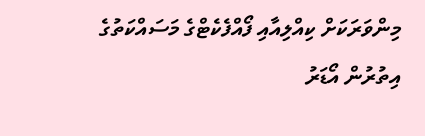މިންވަރަކަށް ކިއްލިއާއި ފޯއްފެކެޓްގެ މަސައްކަތުގެ އިތުރުން އޯޑަރު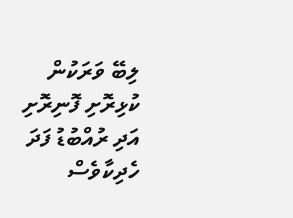ލިބޭ ވަރަކުން ކުޅިރޮށި ފޮނިރޮށި އަދި ރުއްބުޑު ފަދަ ހެދިކާވެސް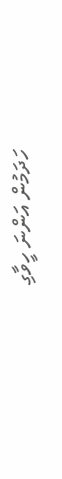ހަދަމުން އަންނަ ހީވާގި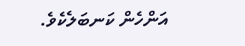އަންހެން ކަނބަލެކެވެ.